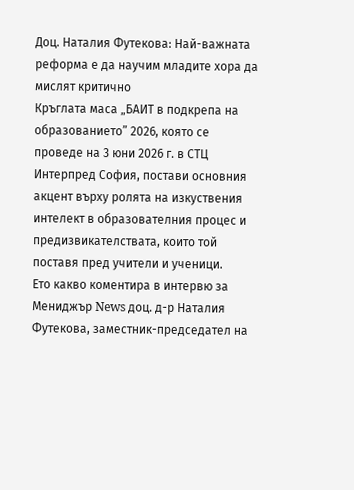Доц. Наталия Футекова: Най-важната реформа е да научим младите хора да мислят критично
Кръглата маса „БАИТ в подкрепа на образованието” 2026, която се проведе на 3 юни 2026 г. в СТЦ Интерпред София, постави основния акцент върху ролята на изкуствения интелект в образователния процес и предизвикателствата, които той поставя пред учители и ученици.
Ето какво коментира в интервю за Мениджър News доц. д-р Наталия Футекова, заместник-председател на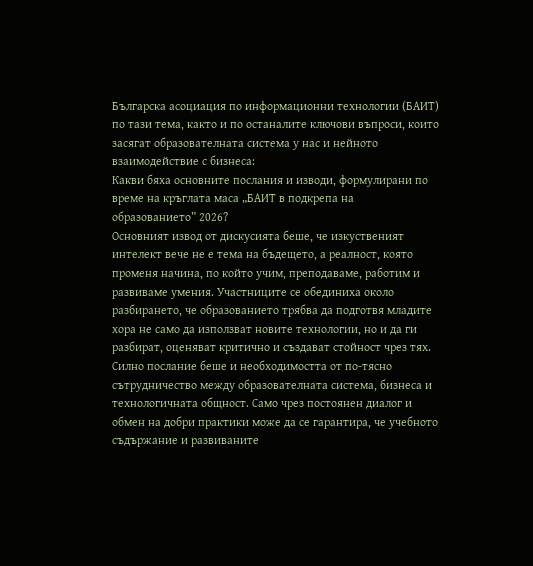Българска асоциация по информационни технологии (БАИТ) по тази тема, както и по останалите ключови въпроси, които засягат образователната система у нас и нейното взаимодействие с бизнеса:
Какви бяха основните послания и изводи, формулирани по време на кръглата маса „БАИТ в подкрепа на образованието” 2026?
Основният извод от дискусията беше, че изкуственият интелект вече не е тема на бъдещето, а реалност, която променя начина, по който учим, преподаваме, работим и развиваме умения. Участниците се обединиха около разбирането, че образованието трябва да подготвя младите хора не само да използват новите технологии, но и да ги разбират, оценяват критично и създават стойност чрез тях.
Силно послание беше и необходимостта от по-тясно сътрудничество между образователната система, бизнеса и технологичната общност. Само чрез постоянен диалог и обмен на добри практики може да се гарантира, че учебното съдържание и развиваните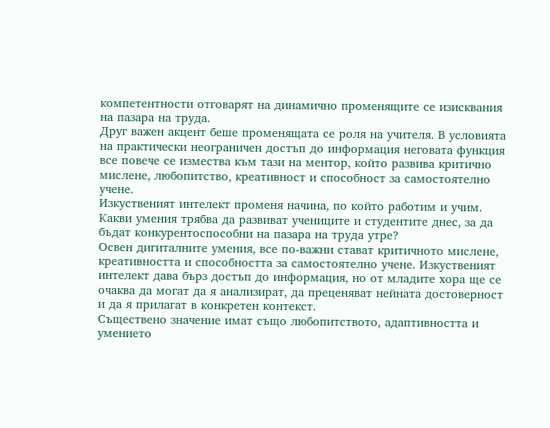компетентности отговарят на динамично променящите се изисквания на пазара на труда.
Друг важен акцент беше променящата се роля на учителя. В условията на практически неограничен достъп до информация неговата функция все повече се измества към тази на ментор, който развива критично мислене, любопитство, креативност и способност за самостоятелно учене.
Изкуственият интелект променя начина, по който работим и учим. Какви умения трябва да развиват учениците и студентите днес, за да бъдат конкурентоспособни на пазара на труда утре?
Освен дигиталните умения, все по-важни стават критичното мислене, креативността и способността за самостоятелно учене. Изкуственият интелект дава бърз достъп до информация, но от младите хора ще се очаква да могат да я анализират, да преценяват нейната достоверност и да я прилагат в конкретен контекст.
Съществено значение имат също любопитството, адаптивността и умението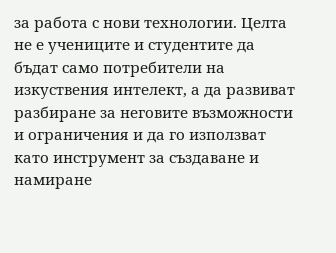за работа с нови технологии. Целта не е учениците и студентите да бъдат само потребители на изкуствения интелект, а да развиват разбиране за неговите възможности и ограничения и да го използват като инструмент за създаване и намиране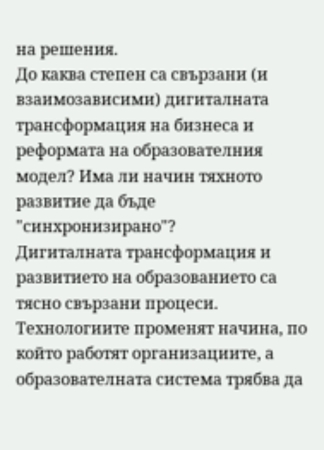на решения.
До каква степен са свързани (и взаимозависими) дигиталната трансформация на бизнеса и реформата на образователния модел? Има ли начин тяхното развитие да бъде "синхронизирано"?
Дигиталната трансформация и развитието на образованието са тясно свързани процеси. Технологиите променят начина, по който работят организациите, а образователната система трябва да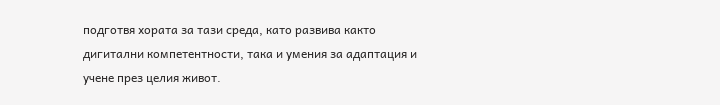подготвя хората за тази среда, като развива както дигитални компетентности, така и умения за адаптация и учене през целия живот.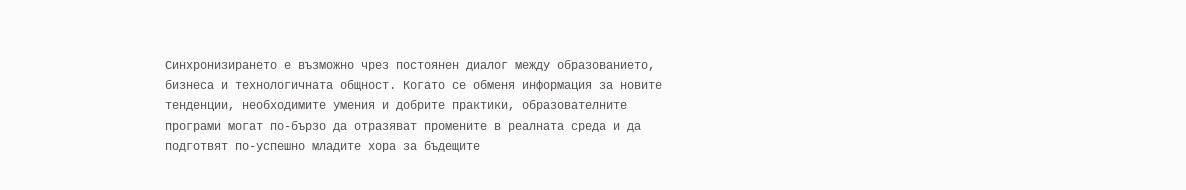Синхронизирането е възможно чрез постоянен диалог между образованието, бизнеса и технологичната общност. Когато се обменя информация за новите тенденции, необходимите умения и добрите практики, образователните програми могат по-бързо да отразяват промените в реалната среда и да подготвят по-успешно младите хора за бъдещите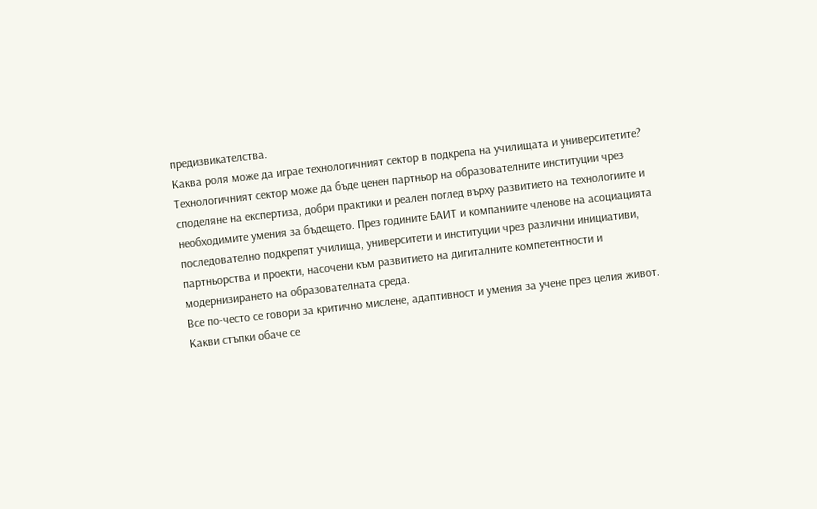предизвикателства.
Каква роля може да играе технологичният сектор в подкрепа на училищата и университетите?
Технологичният сектор може да бъде ценен партньор на образователните институции чрез споделяне на експертиза, добри практики и реален поглед върху развитието на технологиите и необходимите умения за бъдещето. През годините БАИТ и компаниите членове на асоциацията последователно подкрепят училища, университети и институции чрез различни инициативи, партньорства и проекти, насочени към развитието на дигиталните компетентности и модернизирането на образователната среда.
Все по-често се говори за критично мислене, адаптивност и умения за учене през целия живот. Какви стъпки обаче се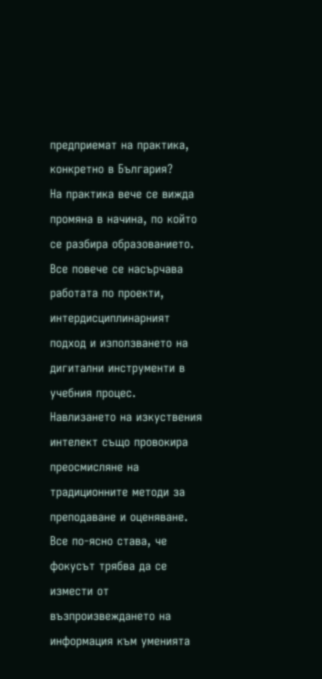предприемат на практика, конкретно в България?
На практика вече се вижда промяна в начина, по който се разбира образованието. Все повече се насърчава работата по проекти, интердисциплинарният подход и използването на дигитални инструменти в учебния процес. Навлизането на изкуствения интелект също провокира преосмисляне на традиционните методи за преподаване и оценяване.
Все по-ясно става, че фокусът трябва да се измести от възпроизвеждането на информация към уменията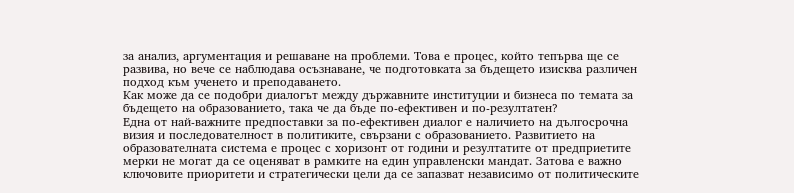за анализ, аргументация и решаване на проблеми. Това е процес, който тепърва ще се развива, но вече се наблюдава осъзнаване, че подготовката за бъдещето изисква различен подход към ученето и преподаването.
Как може да се подобри диалогът между държавните институции и бизнеса по темата за бъдещето на образованието, така че да бъде по-ефективен и по-резултатен?
Една от най-важните предпоставки за по-ефективен диалог е наличието на дългосрочна визия и последователност в политиките, свързани с образованието. Развитието на образователната система е процес с хоризонт от години и резултатите от предприетите мерки не могат да се оценяват в рамките на един управленски мандат. Затова е важно ключовите приоритети и стратегически цели да се запазват независимо от политическите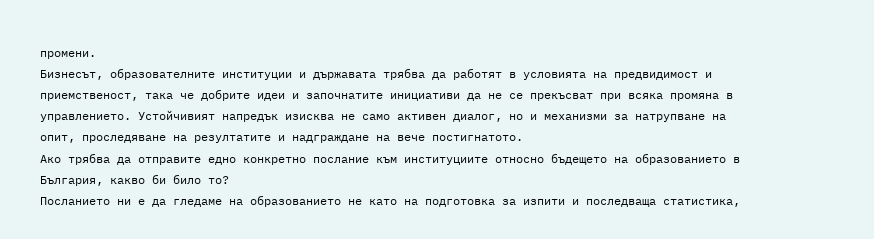промени.
Бизнесът, образователните институции и държавата трябва да работят в условията на предвидимост и приемственост, така че добрите идеи и започнатите инициативи да не се прекъсват при всяка промяна в управлението. Устойчивият напредък изисква не само активен диалог, но и механизми за натрупване на опит, проследяване на резултатите и надграждане на вече постигнатото.
Ако трябва да отправите едно конкретно послание към институциите относно бъдещето на образованието в България, какво би било то?
Посланието ни е да гледаме на образованието не като на подготовка за изпити и последваща статистика,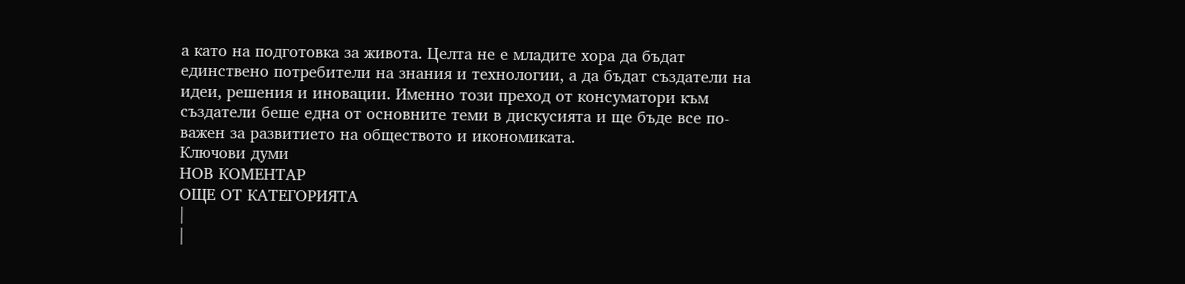а като на подготовка за живота. Целта не е младите хора да бъдат единствено потребители на знания и технологии, а да бъдат създатели на идеи, решения и иновации. Именно този преход от консуматори към създатели беше една от основните теми в дискусията и ще бъде все по-важен за развитието на обществото и икономиката.
Ключови думи
НОВ КОМЕНТАР
ОЩЕ ОТ КАТЕГОРИЯТА
|
|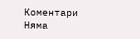Коментари
Няма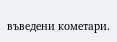въведени кометари.